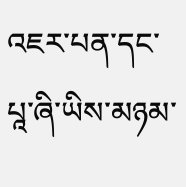འཇར་པན་དང་པཱ་ཞི་ཡིས་མཉམ་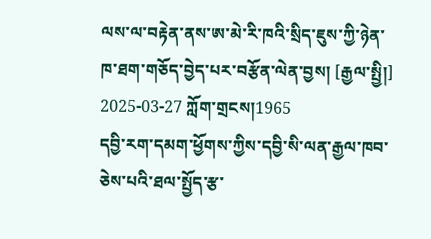ལས་ལ་བརྟེན་ནས་ཨ་མེ་རི་ཁའི་སྲིད་ཇུས་ཀྱི་ཉེན་ཁ་ཐག་གཅོད་བྱེད་པར་བརྩོན་ལེན་བྱས། [རྒྱལ་སྤྱི།] 2025-03-27 ཀློག་གྲངས།1965
དབྱི་རག་དམག་ཕྱོགས་ཀྱིས་དབྱི་སི་ལན་རྒྱལ་ཁབ་ཅེས་པའི་ཐལ་སྤྱོད་རྩ་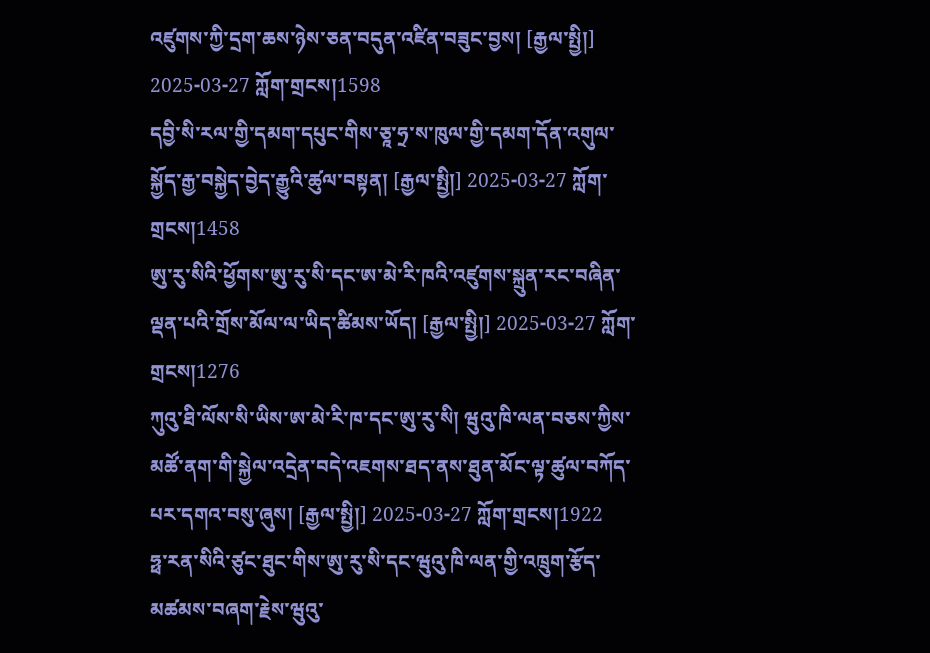འཛུགས་ཀྱི་དྲག་ཆས་ཉེས་ཅན་བདུན་འཛིན་བཟུང་བྱས། [རྒྱལ་སྤྱི།] 2025-03-27 ཀློག་གྲངས།1598
དབྱི་སི་རལ་གྱི་དམག་དཔུང་གིས་ཅཱ་ཧྲ་ས་ཁུལ་གྱི་དམག་དོན་འགུལ་སྐྱོད་རྒྱ་བསྐྱེད་བྱེད་རྒྱུའི་ཚུལ་བསྟན། [རྒྱལ་སྤྱི།] 2025-03-27 ཀློག་གྲངས།1458
ཨུ་རུ་སིའི་ཕྱོགས་ཨུ་རུ་སི་དང་ཨ་མེ་རི་ཁའི་འཛུགས་སྐྲུན་རང་བཞིན་ལྡན་པའི་གྲོས་མོལ་ལ་ཡིད་ཚིམས་ཡོད། [རྒྱལ་སྤྱི།] 2025-03-27 ཀློག་གྲངས།1276
ཀུའུ་ཐི་ལོས་སི་ཡིས་ཨ་མེ་རི་ཁ་དང་ཨུ་རུ་སི། ཝུའུ་ཁི་ལན་བཅས་ཀྱིས་མཚོ་ནག་གི་སྐྱེལ་འདྲེན་བདེ་འཇགས་ཐད་ནས་ཐུན་མོང་ལྟ་ཚུལ་བཀོད་པར་དགའ་བསུ་ཞུས། [རྒྱལ་སྤྱི།] 2025-03-27 ཀློག་གྲངས།1922
ཧྥ་རན་སིའི་ཙུང་ཐུང་གིས་ཨུ་རུ་སི་དང་ཝུའུ་ཁི་ལན་གྱི་འཁྲུག་རྩོད་མཚམས་བཞག་རྗེས་ཝུའུ་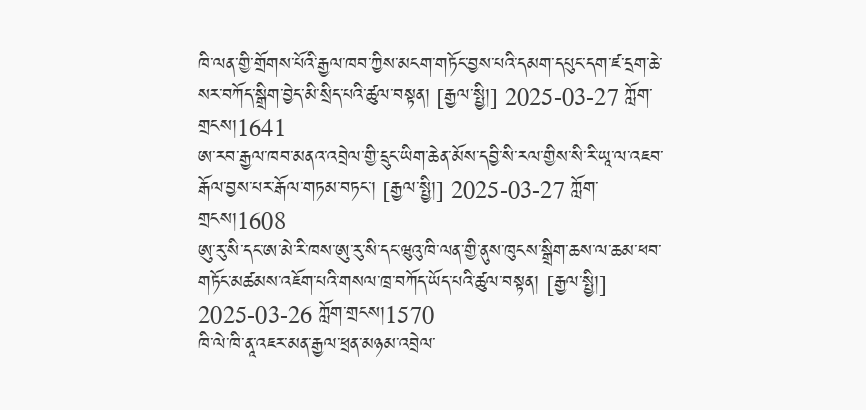ཁི་ལན་གྱི་གྲོགས་པོའི་རྒྱལ་ཁབ་ཀྱིས་མངག་གཏོང་བྱས་པའི་དམག་དཔུང་དག་ཛ་དྲག་ཆེ་སར་བཀོད་སྒྲིག་བྱེད་མི་སྲིད་པའི་ཚུལ་བསྟན། [རྒྱལ་སྤྱི།] 2025-03-27 ཀློག་གྲངས།1641
ཨ་རབ་རྒྱལ་ཁབ་མནའ་འབྲེལ་གྱི་དྲུང་ཡིག་ཆེན་མོས་དབྱི་སི་རལ་གྱིས་སི་རི་ཡཱ་ལ་འཇབ་རྒོལ་བྱས་པར་རྒོལ་གཏམ་བཏང་། [རྒྱལ་སྤྱི།] 2025-03-27 ཀློག་གྲངས།1608
ཨུ་རུ་སི་དང་ཨ་མེ་རི་ཁས་ཨུ་རུ་སི་དང་ཝུའུ་ཁི་ལན་གྱི་ནུས་ཁུངས་སྒྲིག་ཆས་ལ་ཆམ་ཕབ་གཏོང་མཚམས་འཇོག་པའི་གསལ་ཁྲ་བཀོད་ཡོད་པའི་ཚུལ་བསྟན། [རྒྱལ་སྤྱི།] 2025-03-26 ཀློག་གྲངས།1570
ཁི་ལེ་ཁི་ནཱ་འཇར་མན་རྒྱལ་ཕྲན་མཉམ་འབྲེལ་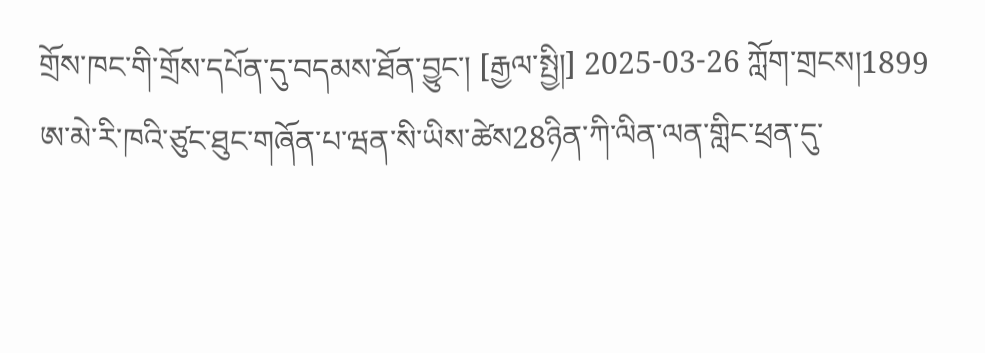གྲོས་ཁང་གི་གྲོས་དཔོན་དུ་བདམས་ཐོན་བྱུང་། [རྒྱལ་སྤྱི།] 2025-03-26 ཀློག་གྲངས།1899
ཨ་མེ་རི་ཁའི་ཙུང་ཐུང་གཞོན་པ་ཝན་སི་ཡིས་ཚེས28ཉིན་ཀི་ལིན་ལན་གླིང་ཕྲན་དུ་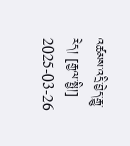འཚམས་འདྲི་བྱེད་རྒྱུ་རེད། [རྒྱལ་སྤྱི།] 2025-03-26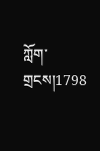ཀློག་གྲངས།1798